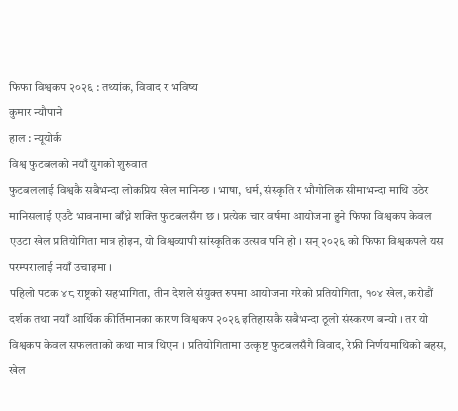फिफा विश्वकप २०२६ : तथ्यांक, विवाद र भविष्य
कुमार न्यौपाने
हाल : न्यूयोर्क
विश्व फुटबलको नयाँ युगको शुरुवात
फुटबललाई विश्वकै सबैभन्दा लोकप्रिय खेल मानिन्छ । भाषा, धर्म, संस्कृति र भौगोलिक सीमाभन्दा माथि उठेर मानिसलाई एउटै भावनामा बाँध्ने शक्ति फुटबलसँग छ । प्रत्येक चार वर्षमा आयोजना हुने फिफा विश्वकप केवल एउटा खेल प्रतियोगिता मात्र होइन, यो विश्वव्यापी सांस्कृतिक उत्सव पनि हो । सन् २०२६ को फिफा विश्वकपले यस परम्परालाई नयाँ उचाइमा ।
पहिलो पटक ४८ राष्ट्रको सहभागिता, तीन देशले संयुक्त रुपमा आयोजना गरेको प्रतियोगिता, १०४ खेल, करोडौं दर्शक तथा नयाँ आर्थिक कीर्तिमानका कारण विश्वकप २०२६ इतिहासकै सबैभन्दा ठूलो संस्करण बन्यो । तर यो विश्वकप केवल सफलताको कथा मात्र थिएन । प्रतियोगितामा उत्कृष्ट फुटबलसँगै विवाद, रेफ्री निर्णयमाथिको बहस, खेल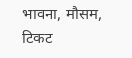भावना, मौसम, टिकट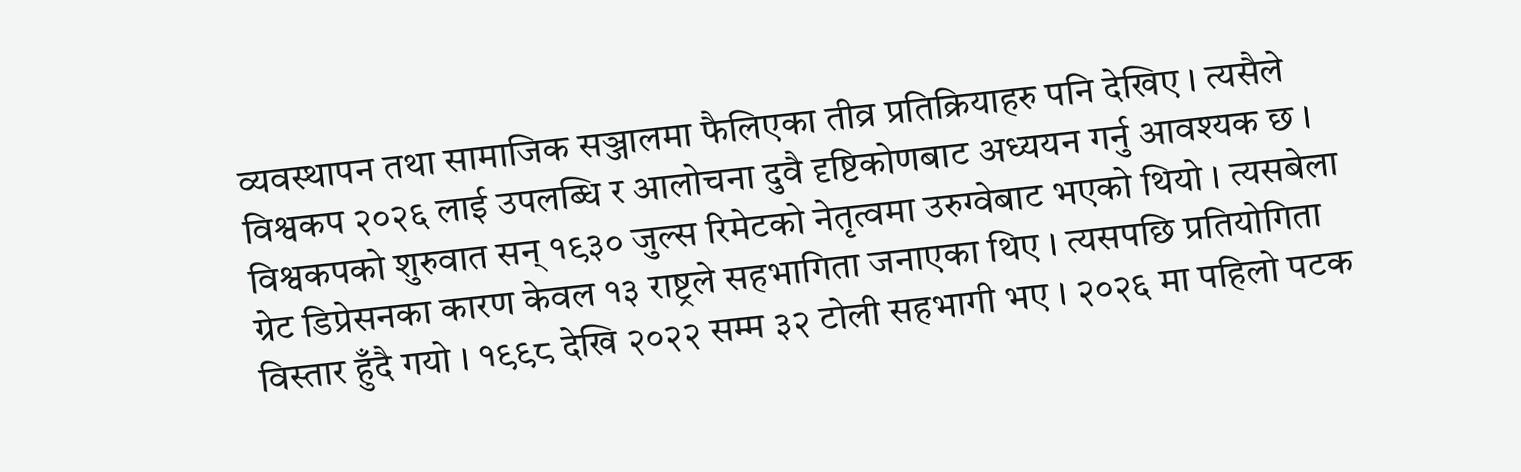व्यवस्थापन तथा सामाजिक सञ्जालमा फैलिएका तीव्र प्रतिक्रियाहरु पनि देखिए । त्यसैले विश्वकप २०२६ लाई उपलब्धि र आलोचना दुवै दृष्टिकोणबाट अध्ययन गर्नु आवश्यक छ ।
विश्वकपको शुरुवात सन् १९३० जुल्स रिमेटको नेतृत्वमा उरुग्वेबाट भएको थियो । त्यसबेला ग्रेट डिप्रेसनका कारण केवल १३ राष्ट्रले सहभागिता जनाएका थिए । त्यसपछि प्रतियोगिता विस्तार हुँदै गयो । १९९८ देखि २०२२ सम्म ३२ टोली सहभागी भए । २०२६ मा पहिलो पटक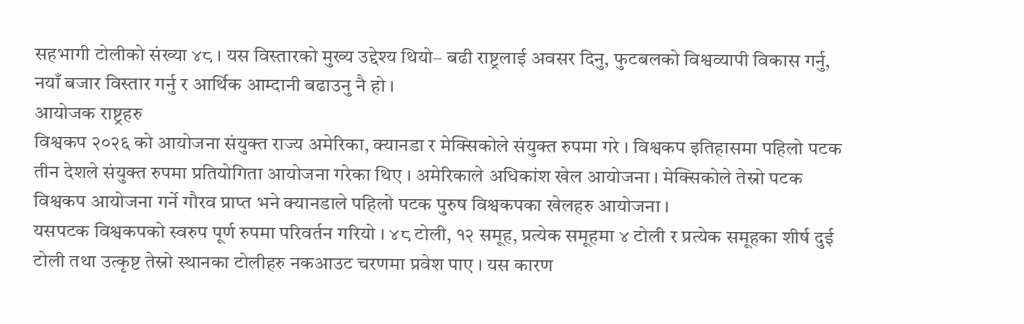सहभागी टोलीको संख्या ४८ । यस विस्तारको मुख्य उद्देश्य थियो– बढी राष्ट्रलाई अवसर दिनु, फुटबलको विश्वव्यापी विकास गर्नु, नयाँ बजार विस्तार गर्नु र आर्थिक आम्दानी बढाउनु नै हो ।
आयोजक राष्ट्रहरु
विश्वकप २०२६ को आयोजना संयुक्त राज्य अमेरिका, क्यानडा र मेक्सिकोले संयुक्त रुपमा गरे । विश्वकप इतिहासमा पहिलो पटक तीन देशले संयुक्त रुपमा प्रतियोगिता आयोजना गरेका थिए । अमेरिकाले अधिकांश खेल आयोजना । मेक्सिकोले तेस्रो पटक विश्वकप आयोजना गर्ने गौरव प्राप्त भने क्यानडाले पहिलो पटक पुरुष विश्वकपका खेलहरु आयोजना ।
यसपटक विश्वकपको स्वरुप पूर्ण रुपमा परिवर्तन गरियो । ४८ टोली, १२ समूह, प्रत्येक समूहमा ४ टोली र प्रत्येक समूहका शीर्ष दुई टोली तथा उत्कृष्ट तेस्रो स्थानका टोलीहरु नकआउट चरणमा प्रवेश पाए । यस कारण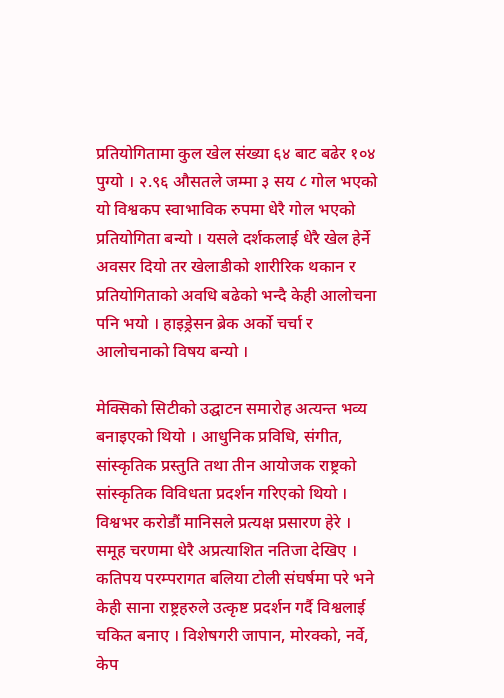प्रतियोगितामा कुल खेल संख्या ६४ बाट बढेर १०४ पुग्यो । २.९६ औसतले जम्मा ३ सय ८ गोल भएको यो विश्वकप स्वाभाविक रुपमा धेरै गोल भएको प्रतियोगिता बन्यो । यसले दर्शकलाई धेरै खेल हेर्ने अवसर दियो तर खेलाडीको शारीरिक थकान र प्रतियोगिताको अवधि बढेको भन्दै केही आलोचना पनि भयो । हाइड्रेसन ब्रेक अर्को चर्चा र आलोचनाको विषय बन्यो ।

मेक्सिको सिटीको उद्घाटन समारोह अत्यन्त भव्य बनाइएको थियो । आधुनिक प्रविधि, संगीत, सांस्कृतिक प्रस्तुति तथा तीन आयोजक राष्ट्रको सांस्कृतिक विविधता प्रदर्शन गरिएको थियो । विश्वभर करोडौं मानिसले प्रत्यक्ष प्रसारण हेरे । समूह चरणमा धेरै अप्रत्याशित नतिजा देखिए । कतिपय परम्परागत बलिया टोली संघर्षमा परे भने केही साना राष्ट्रहरुले उत्कृष्ट प्रदर्शन गर्दै विश्वलाई चकित बनाए । विशेषगरी जापान, मोरक्को, नर्वे, केप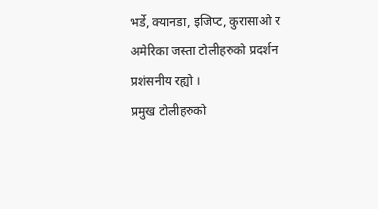भर्डे, क्यानडा, इजिप्ट, कुरासाओ र अमेरिका जस्ता टोलीहरुको प्रदर्शन प्रशंसनीय रह्यो ।
प्रमुख टोलीहरुको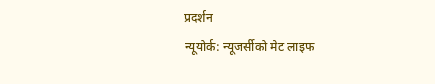प्रदर्शन
न्यूयोर्क: न्यूजर्सीको मेट लाइफ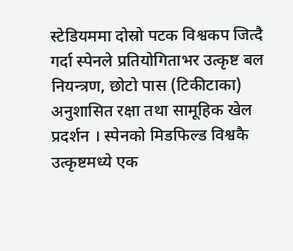स्टेडियममा दोस्रो पटक विश्वकप जित्दै गर्दा स्पेनले प्रतियोगिताभर उत्कृष्ट बल नियन्त्रण, छोटो पास (टिकीटाका) अनुशासित रक्षा तथा सामूहिक खेल प्रदर्शन । स्पेनको मिडफिल्ड विश्वकै उत्कृष्टमध्ये एक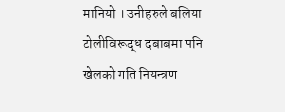मानियो । उनीहरुले बलिया टोलीविरूद्ध दबाबमा पनि खेलको गति नियन्त्रण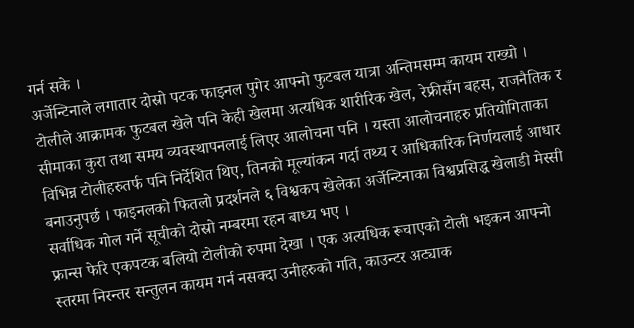गर्न सके ।
अर्जेन्टिनाले लगातार दोस्रो पटक फाइनल पुगेर आफ्नो फुटबल यात्रा अन्तिमसम्म कायम राख्यो ।
टोलीले आक्रामक फुटबल खेले पनि केही खेलमा अत्यधिक शारीरिक खेल, रेफ्रीसँग बहस, राजनैतिक र सीमाका कुरा तथा समय व्यवस्थापनलाई लिएर आलोचना पनि । यस्ता आलोचनाहरु प्रतियोगिताका विभिन्न टोलीहरुतर्फ पनि निर्देशित थिए, तिनको मूल्यांकन गर्दा तथ्य र आधिकारिक निर्णयलाई आधार बनाउनुपर्छ । फाइनलको फितलो प्रदर्शनले ६ विश्वकप खेलेका अर्जेन्टिनाका विश्वप्रसिद्ध खेलाडी मेस्सी सर्वाधिक गोल गर्ने सूचीको दोस्रो नम्बरमा रहन बाध्य भए ।
फ्रान्स फेरि एकपटक बलियो टोलीको रुपमा देखा । एक अत्यधिक रूचाएको टोली भइकन आफ्नो स्तरमा निरन्तर सन्तुलन कायम गर्न नसक्दा उनीहरुको गति, काउन्टर अट्याक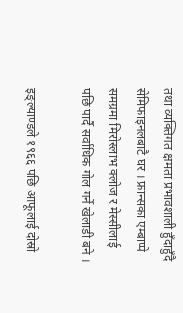तथा व्यक्तिगत क्षमता प्रभावशाली हुँदाहुँदै सेमिफाइनलबाटै घर । फ्रान्सका एम्बाप्पे समग्रमा मिरोस्लाभ क्लोज र मेस्सीलाई पछि पार्दै सर्वाधिक गोल गर्ने खेलाडी बने ।

इङ्ल्याण्डले १९६६ पछि आफूलाई दोस्रो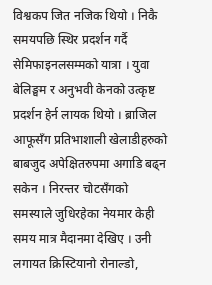विश्वकप जित नजिक थियो । निकै समयपछि स्थिर प्रदर्शन गर्दै सेमिफाइनलसम्मको यात्रा । युवा बेलिङ्घम र अनुभवी केनको उत्कृष्ट प्रदर्शन हेर्न लायक थियो । ब्राजिल आफूसँग प्रतिभाशाली खेलाडीहरुको बाबजुद अपेक्षितरुपमा अगाडि बढ्न सकेन । निरन्तर चोटसँगको समस्याले जुधिरहेका नेयमार केही समय मात्र मैदानमा देखिए । उनी लगायत क्रिस्टियानो रोनाल्डो,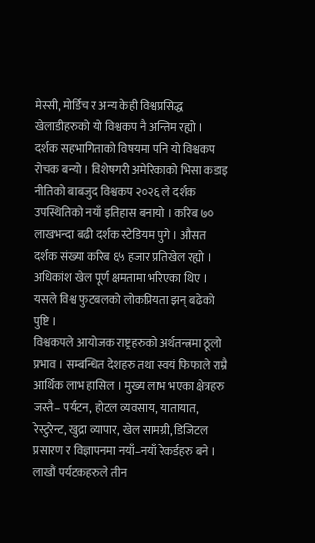मेस्सी, मोर्डिच र अन्य केही विश्वप्रसिद्ध खेलाडीहरुको यो विश्वकप नै अन्तिम रह्यो ।
दर्शक सहभागिताको विषयमा पनि यो विश्वकप रोचक बन्यो । विशेषगरी अमेरिकाको भिसा कडाइ नीतिको बाबजुद विश्वकप २०२६ ले दर्शक उपस्थितिको नयाँ इतिहास बनायो । करिब ७० लाखभन्दा बढी दर्शक स्टेडियम पुगे । औसत दर्शक संख्या करिब ६५ हजार प्रतिखेल रह्यो । अधिकांश खेल पूर्ण क्षमतामा भरिएका थिए । यसले विश्व फुटबलको लोकप्रियता झन् बढेको पुष्टि ।
विश्वकपले आयोजक राष्ट्रहरुको अर्थतन्त्रमा ठूलो प्रभाव । सम्बन्धित देशहरु तथा स्वयं फिफाले राम्रै आर्थिक लाभ हासिल । मुख्य लाभ भएका क्षेत्रहरु जस्तै– पर्यटन, होटल व्यवसाय, यातायात, रेस्टुरेन्ट, खुद्रा व्यापार, खेल सामग्री, डिजिटल प्रसारण र विज्ञापनमा नयाँ–नयाँ रेकर्डहरु बने । लाखौं पर्यटकहरुले तीन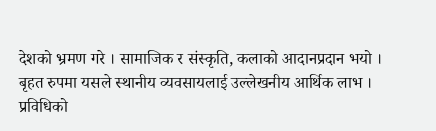देशको भ्रमण गरे । सामाजिक र संस्कृति, कलाको आदानप्रदान भयो । बृहत रुपमा यसले स्थानीय व्यवसायलाई उल्लेखनीय आर्थिक लाभ ।
प्रविधिको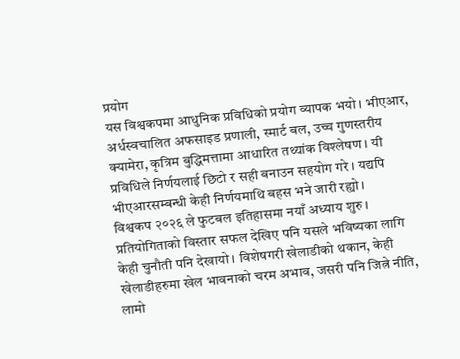प्रयोग
यस विश्वकपमा आधुनिक प्रविधिको प्रयोग व्यापक भयो। भीएआर, अर्धस्वचालित अफसाइड प्रणाली, स्मार्ट बल, उच्च गुणस्तरीय क्यामेरा, कृत्रिम बुद्धिमत्तामा आधारित तथ्यांक विश्लेषण । यी प्रविधिले निर्णयलाई छिटो र सही बनाउन सहयोग गरे । यद्यपि भीएआरसम्बन्धी केही निर्णयमाथि बहस भने जारी रह्यो ।
विश्वकप २०२६ ले फुटबल इतिहासमा नयाँ अध्याय शुरु । प्रतियोगिताको विस्तार सफल देखिए पनि यसले भविष्यका लागि केही चुनौती पनि देखायो । विशेषगरी खेलाडीको थकान, केही खेलाडीहरुमा खेल भावनाको चरम अभाव, जसरी पनि जित्ने नीति, लामो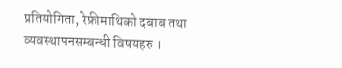प्रतियोगिता, रेफ्रीमाथिको दबाब तथा व्यवस्थापनसम्बन्धी विषयहरु ।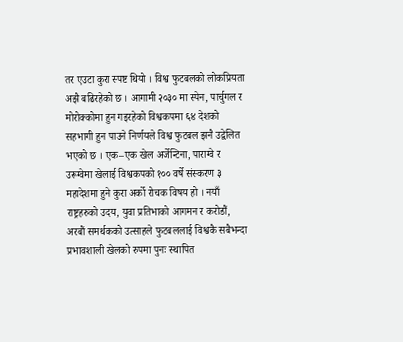तर एउटा कुरा स्पष्ट थियो । विश्व फुटबलको लोकप्रियता अझै बढिरहेको छ । आगामी २०३० मा स्पेन, पार्चुगल र मोरोक्कोमा हुन गइरहेको विश्वकपमा ६४ देशको सहभागी हुन पाउने निर्णयले विश्व फुटबल झनै उद्वेलित भएको छ । एक–एक खेल अर्जेन्टिना, पाराग्वे र उरूग्वेमा खेलाई विश्वकपको १०० वर्षे संस्करण ३ महादेशमा हुने कुरा अर्को रोचक विषय हो । नयाँ राष्ट्रहरुको उदय, युवा प्रतिभाको आगमन र करोडौं, अरबौं समर्थकको उत्साहले फुटबललाई विश्वकै सबैभन्दा प्रभावशाली खेलको रुपमा पुनः स्थापित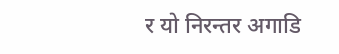र यो निरन्तर अगाडि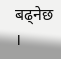बढ्नेछ ।